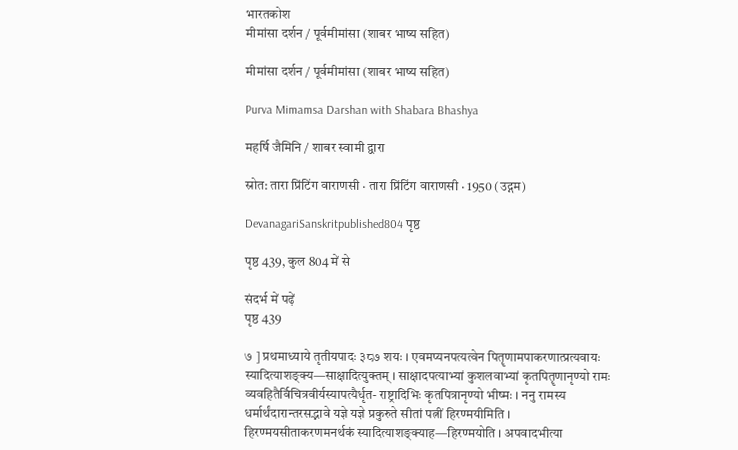भारतकोश
मीमांसा दर्शन / पूर्वमीमांसा (शाबर भाष्य सहित)

मीमांसा दर्शन / पूर्वमीमांसा (शाबर भाष्य सहित)

Purva Mimamsa Darshan with Shabara Bhashya

महर्षि जैमिनि / शाबर स्वामी द्वारा

स्रोत: तारा प्रिंटिंग वाराणसी · तारा प्रिंटिंग वाराणसी · 1950 (उद्गम)

DevanagariSanskritpublished804 पृष्ठ

पृष्ठ 439, कुल 804 में से

संदर्भ में पढ़ें
पृष्ठ 439

७ ] प्रथमाध्याये तृतीयपादः ३८७ शयः । एवमप्यनपत्यत्वेन पितॄणामपाकरणात्प्रत्यवायः स्यादित्याशङ्क्य—साक्षादित्युक्तम् । साक्षादपत्याभ्यां कुशलवाभ्यां कृतपितॄणानृण्यो रामः व्यवहितैर्विचित्रवीर्यस्यापत्यैर्धृत- राष्ट्रादिभिः कृतपित्रानृण्यो भीष्मः । ननु रामस्य धर्मार्थंदारान्तरसद्भावे यज्ञे यज्ञे प्रकुरुते सीतां पत्नीं हिरण्मयीमिति । हिरण्मयसीताकरणमनर्थकं स्यादित्याशङ्क्याह—हिरण्मयोति । अपवादभीत्या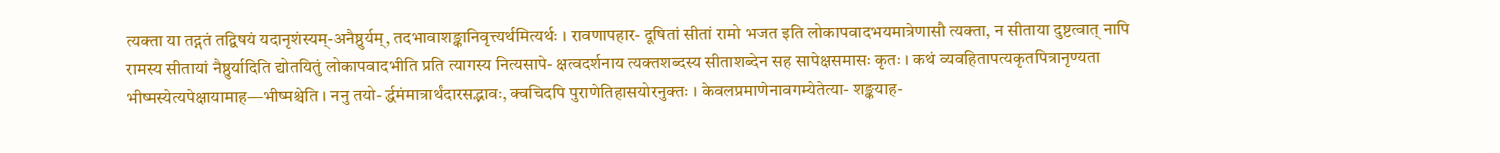त्यक्ता या तद्गतं तद्विषयं यदानृशंस्यम्-अनैष्ठुर्यम्, तदभावाशङ्कानिवृत्त्यर्थमित्यर्थः । रावणापहार- दूषितां सीतां रामो भजत इति लोकापवादभयमात्रेणासौ त्यक्ता, न सीताया दुष्टत्वात् नापि रामस्य सीतायां नैष्ठुर्यादिति द्योतयितुं लोकापवादभीति प्रति त्यागस्य नित्यसापे- क्षत्वदर्शनाय त्यक्तशब्दस्य सीताशब्देन सह सापेक्षसमासः कृतः । कथं व्यवहितापत्यकृतपित्रानृण्यता भीष्मस्येत्यपेक्षायामाह—भीष्मश्चेति । ननु तयो- र्द्धमंमात्रार्थंदारसद्भावः, क्वचिदपि पुराणेतिहासयोरनुक्तः । केवलप्रमाणेनावगम्येतेत्या- शङ्कयाह-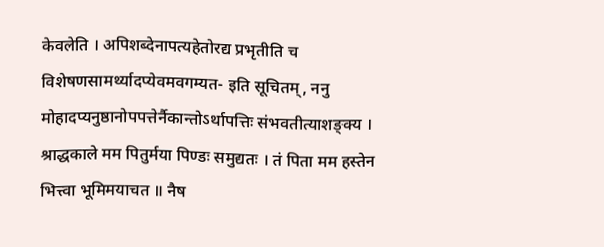केवलेति । अपिशब्देनापत्यहेतोरद्य प्रभृतीति च विशेषणसामर्थ्यादप्येवमवगम्यत- इति सूचितम्, ननु मोहादप्यनुष्ठानोपपत्तेर्नैकान्तोऽर्थापत्तिः संभवतीत्याशङ्क्य । श्राद्धकाले मम पितुर्मया पिण्डः समुद्यतः । तं पिता मम हस्तेन भित्त्वा भूमिमयाचत ॥ नैष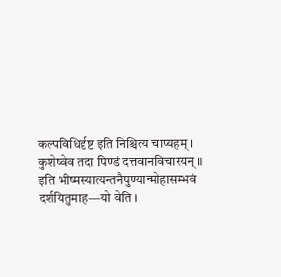कल्पविधिर्दृष्ट इति निश्चित्य चाप्यहम् । कुशेष्वेव तदा पिण्डं दत्तवानविचारयन् ॥ इति भीष्मस्यात्यन्तनैपुण्यान्मोहासम्भवं दर्शयितुमाह—यो वेति ।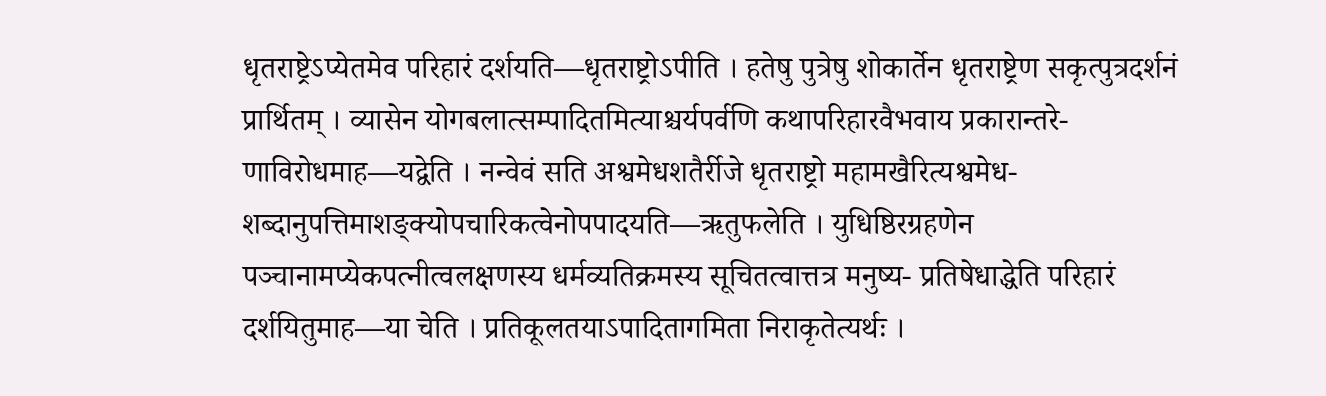धृतराष्ट्रेऽप्येतमेव परिहारं दर्शयति—धृतराष्ट्रोऽपीति । हतेषु पुत्रेषु शोकार्तेन धृतराष्ट्रेण सकृत्पुत्रदर्शनं प्रार्थितम् । व्यासेन योगबलात्सम्पादितमित्याश्चर्यपर्वणि कथापरिहारवैभवाय प्रकारान्तरे- णाविरोधमाह—यद्वेति । नन्वेवं सति अश्वमेधशतैर्रीजे धृतराष्ट्रो महामखैरित्यश्वमेध- शब्दानुपत्तिमाशङ्क्योपचारिकत्वेनोपपादयति—ऋतुफलेति । युधिष्ठिरग्रहणेन पञ्चानामप्येकपत्नीत्वलक्षणस्य धर्मव्यतिक्रमस्य सूचितत्वात्तत्र मनुष्य- प्रतिषेधाद्धेति परिहारं दर्शयितुमाह—या चेति । प्रतिकूलतयाऽपादितागमिता निराकृतेत्यर्थः ।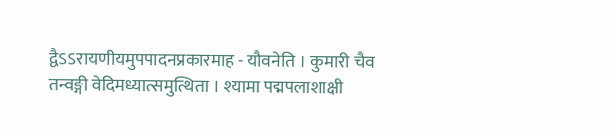द्वैऽऽरायणीयमुपपादनप्रकारमाह - यौवनेति । कुमारी चैव तन्वङ्गी वेदिमध्यात्समुत्थिता । श्यामा पद्मपलाशाक्षी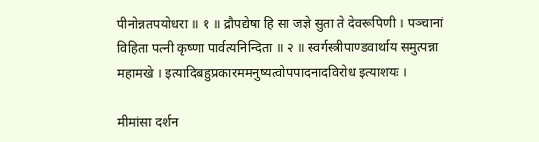पीनोन्नतपयोधरा ॥ १ ॥ द्रौपद्येषा हि सा जज्ञे सुता ते देवरूपिणी । पञ्चानां विहिता पत्नी कृष्णा पार्वत्यनिन्दिता ॥ २ ॥ स्वर्गस्त्रीपाण्डवार्थाय समुत्पन्ना महामखे । इत्यादिबहुप्रकारममनुष्यत्वोपपादनादविरोध इत्याशयः ।

मीमांसा दर्शन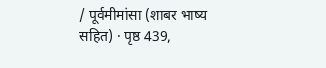/ पूर्वमीमांसा (शाबर भाष्य सहित) · पृष्ठ 439,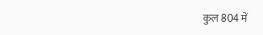कुल 804 में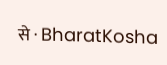से · BharatKosha